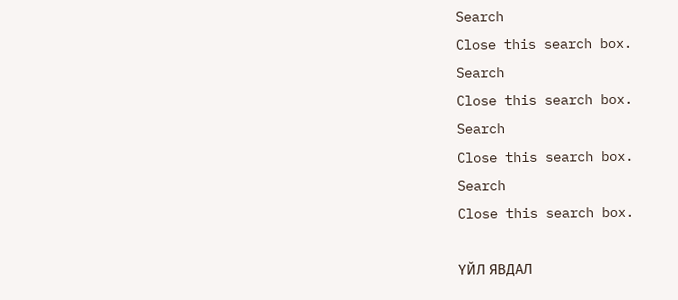Search
Close this search box.
Search
Close this search box.
Search
Close this search box.
Search
Close this search box.

ҮЙЛ ЯВДАЛ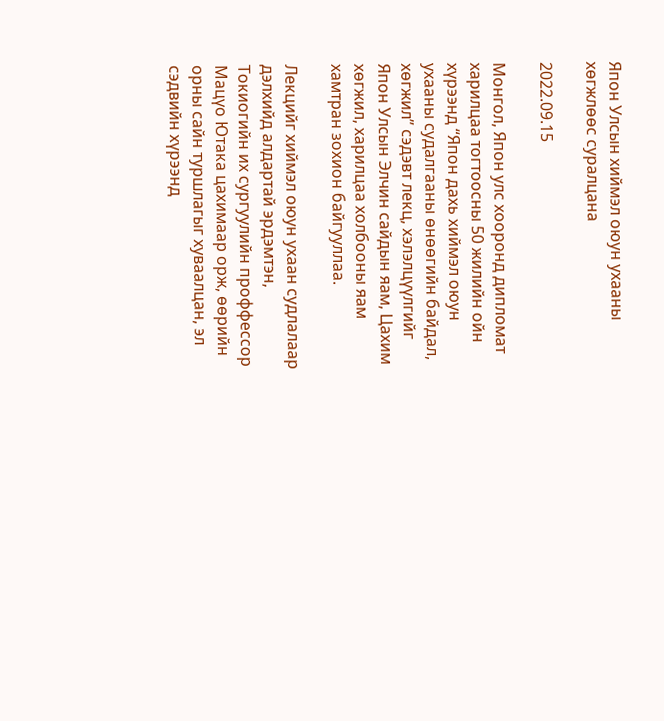Япон Улсын хиймэл оюун ухааны хөгжлөөс суралцана

2022.09.15

Монгол, Япон улс хооронд дипломат харилцаа тогтоосны 50 жилийн ойн хүрээнд “Япон дахь хиймэл оюун ухааны судалгааны өнөөгийн байдал, хөгжил” сэдэвт лекц, хэлэлцүүлгийг Япон Улсын Элчин сайдын яам, Цахим хөгжил, харилцаа холбооны яам хамтран зохион байгууллаа.

Лекцийг хиймэл оюун ухаан судлалаар дэлхийд алдартай эрдэмтэн, Токиогийн их сургуулийн проффессор Мацүо Ютака цахимаар орж, өөрийн орны сайн туршлагыг хуваалцан, эл сэдвийн хүрээнд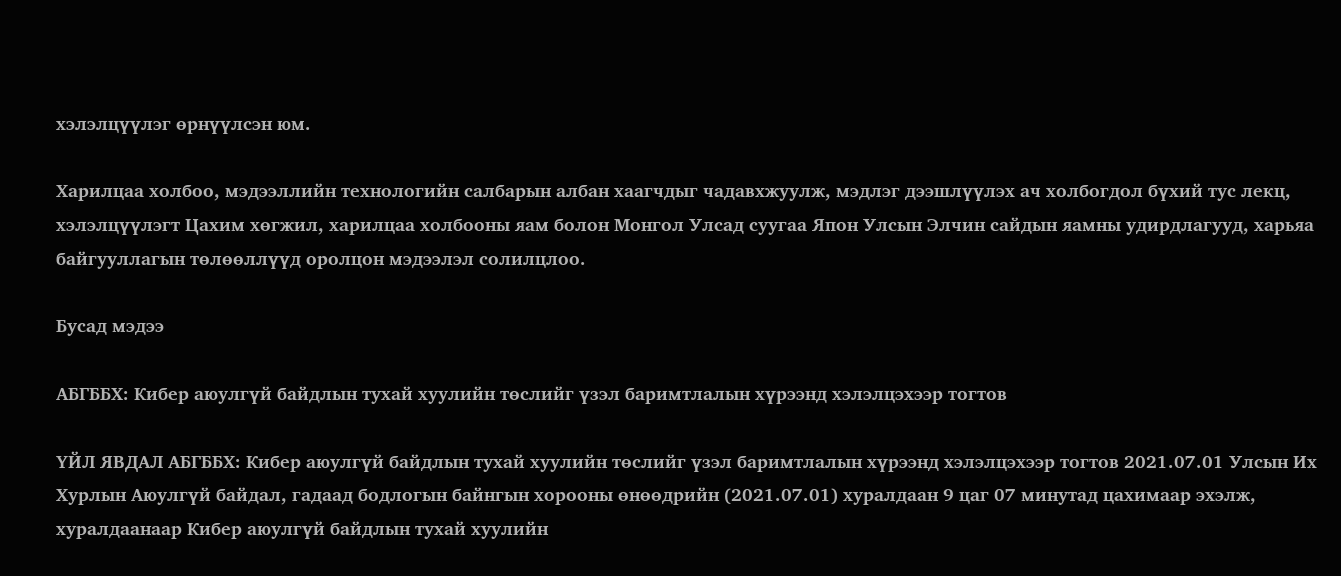хэлэлцүүлэг өрнүүлсэн юм.

Харилцаа холбоо, мэдээллийн технологийн салбарын албан хаагчдыг чадавхжуулж, мэдлэг дээшлүүлэх ач холбогдол бүхий тус лекц, хэлэлцүүлэгт Цахим хөгжил, харилцаа холбооны яам болон Монгол Улсад суугаа Япон Улсын Элчин сайдын яамны удирдлагууд, харьяа байгууллагын төлөөллүүд оролцон мэдээлэл солилцлоо.

Бусад мэдээ

АБГББХ: Кибер аюулгүй байдлын тухай хуулийн төслийг үзэл баримтлалын хүрээнд хэлэлцэхээр тогтов

ҮЙЛ ЯВДАЛ АБГББХ: Кибер аюулгүй байдлын тухай хуулийн төслийг үзэл баримтлалын хүрээнд хэлэлцэхээр тогтов 2021.07.01 Улсын Их Хурлын Аюулгүй байдал, гадаад бодлогын байнгын хорооны өнөөдрийн (2021.07.01) хуралдаан 9 цаг 07 минутад цахимаар эхэлж, хуралдаанаар Кибер аюулгүй байдлын тухай хуулийн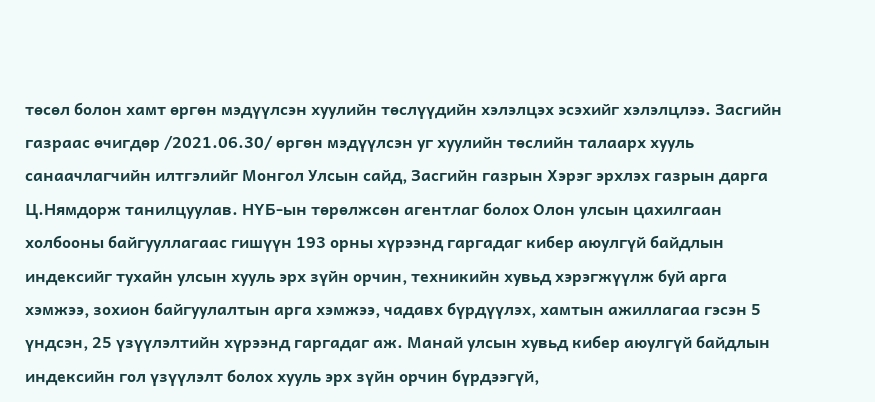төсөл болон хамт өргөн мэдүүлсэн хуулийн төслүүдийн хэлэлцэх эсэхийг хэлэлцлээ. Засгийн газраас өчигдөр /2021.06.30/ өргөн мэдүүлсэн уг хуулийн төслийн талаарх хууль санаачлагчийн илтгэлийг Монгол Улсын сайд, Засгийн газрын Хэрэг эрхлэх газрын дарга Ц.Нямдорж танилцуулав. НҮБ-ын төрөлжсөн агентлаг болох Олон улсын цахилгаан холбооны байгууллагаас гишүүн 193 орны хүрээнд гаргадаг кибер аюулгүй байдлын индексийг тухайн улсын хууль эрх зүйн орчин, техникийн хувьд хэрэгжүүлж буй арга хэмжээ, зохион байгуулалтын арга хэмжээ, чадавх бүрдүүлэх, хамтын ажиллагаа гэсэн 5 үндсэн, 25 үзүүлэлтийн хүрээнд гаргадаг аж. Манай улсын хувьд кибер аюулгүй байдлын индексийн гол үзүүлэлт болох хууль эрх зүйн орчин бүрдээгүй,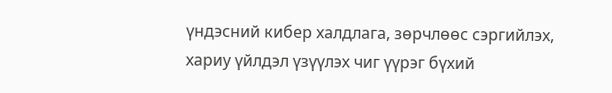үндэсний кибер халдлага, зөрчлөөс сэргийлэх, хариу үйлдэл үзүүлэх чиг үүрэг бүхий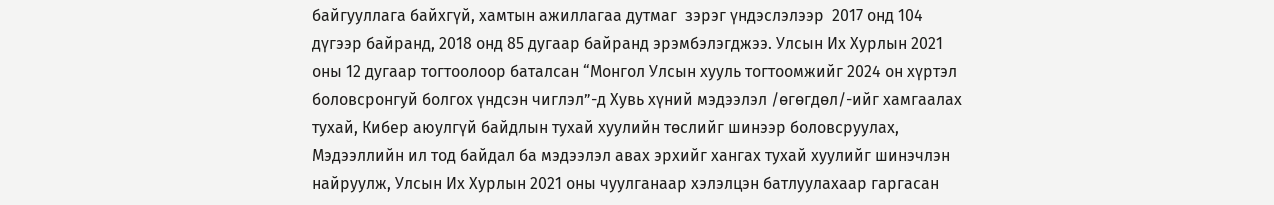байгууллага байхгүй, хамтын ажиллагаа дутмаг  зэрэг үндэслэлээр  2017 онд 104 дүгээр байранд, 2018 онд 85 дугаар байранд эрэмбэлэгджээ. Улсын Их Хурлын 2021 оны 12 дугаар тогтоолоор баталсан “Монгол Улсын хууль тогтоомжийг 2024 он хүртэл боловсронгуй болгох үндсэн чиглэл”-д Хувь хүний мэдээлэл /өгөгдөл/-ийг хамгаалах тухай, Кибер аюулгүй байдлын тухай хуулийн төслийг шинээр боловсруулах, Мэдээллийн ил тод байдал ба мэдээлэл авах эрхийг хангах тухай хуулийг шинэчлэн найруулж, Улсын Их Хурлын 2021 оны чуулганаар хэлэлцэн батлуулахаар гаргасан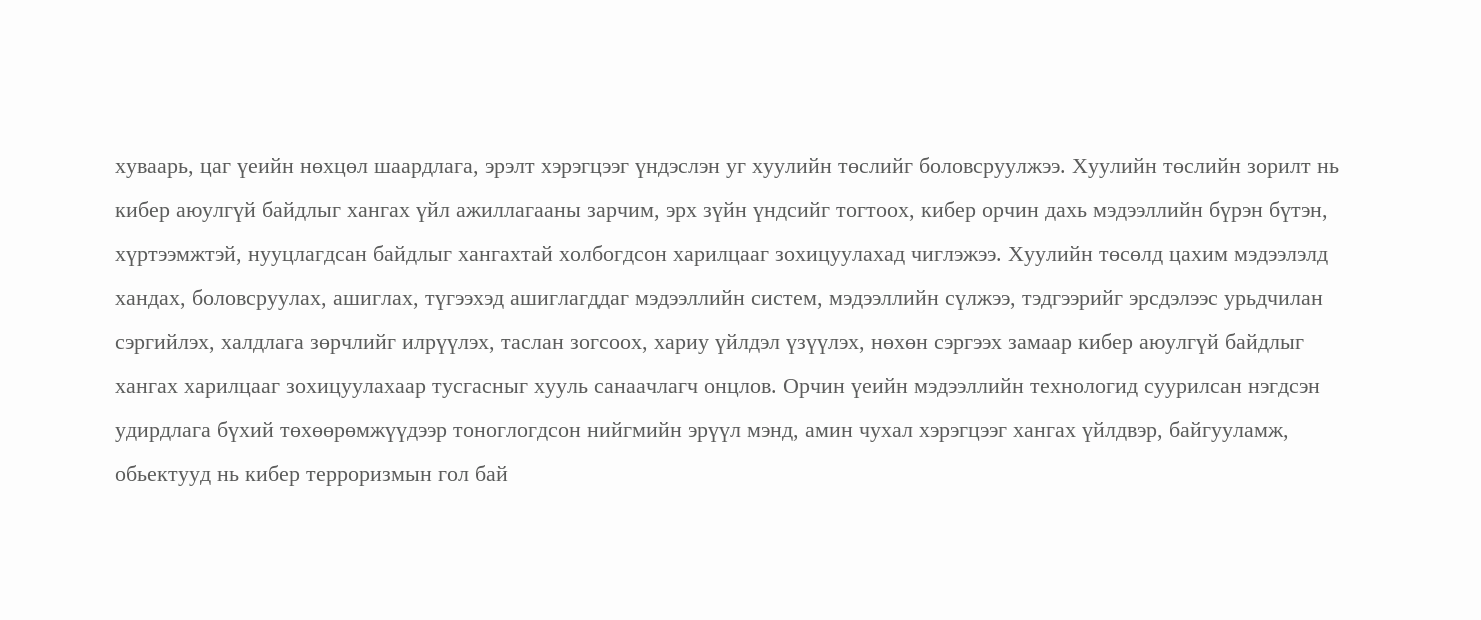хуваарь, цаг үеийн нөхцөл шаардлага, эрэлт хэрэгцээг үндэслэн уг хуулийн төслийг боловсруулжээ. Хуулийн төслийн зорилт нь кибер аюулгүй байдлыг хангах үйл ажиллагааны зарчим, эрх зүйн үндсийг тогтоох, кибер орчин дахь мэдээллийн бүрэн бүтэн, хүртээмжтэй, нууцлагдсан байдлыг хангахтай холбогдсон харилцааг зохицуулахад чиглэжээ. Хуулийн төсөлд цахим мэдээлэлд хандах, боловсруулах, ашиглах, түгээхэд ашиглагддаг мэдээллийн систем, мэдээллийн сүлжээ, тэдгээрийг эрсдэлээс урьдчилан сэргийлэх, халдлага зөрчлийг илрүүлэх, таслан зогсоох, хариу үйлдэл үзүүлэх, нөхөн сэргээх замаар кибер аюулгүй байдлыг хангах харилцааг зохицуулахаар тусгасныг хууль санаачлагч онцлов. Орчин үеийн мэдээллийн технологид суурилсан нэгдсэн удирдлага бүхий төхөөрөмжүүдээр тоноглогдсон нийгмийн эрүүл мэнд, амин чухал хэрэгцээг хангах үйлдвэр, байгууламж, обьектууд нь кибер терроризмын гол бай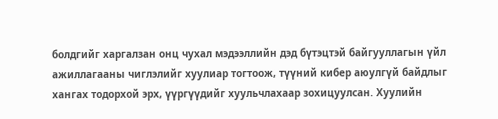болдгийг харгалзан онц чухал мэдээллийн дэд бүтэцтэй байгууллагын үйл ажиллагааны чиглэлийг хуулиар тогтоож, түүний кибер аюулгүй байдлыг хангах тодорхой эрх, үүргүүдийг хуульчлахаар зохицуулсан. Хуулийн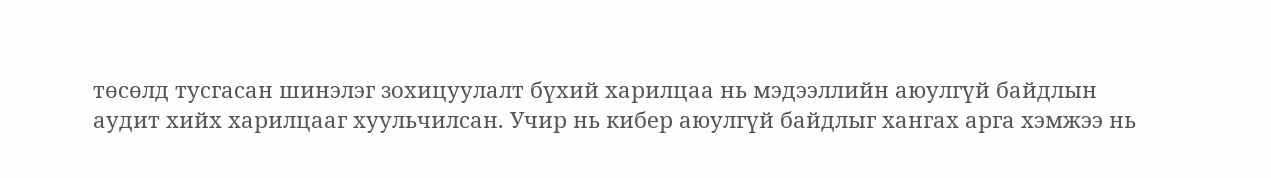төсөлд тусгасан шинэлэг зохицуулалт бүхий харилцаа нь мэдээллийн аюулгүй байдлын аудит хийх харилцааг хуульчилсан. Учир нь кибер аюулгүй байдлыг хангах арга хэмжээ нь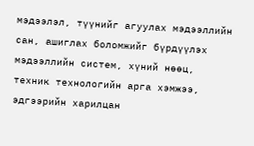мэдээлэл, түүнийг агуулах мэдээллийн сан, ашиглах боломжийг бүрдүүлэх мэдээллийн систем, хүний нөөц, техник технологийн арга хэмжээ, эдгээрийн харилцан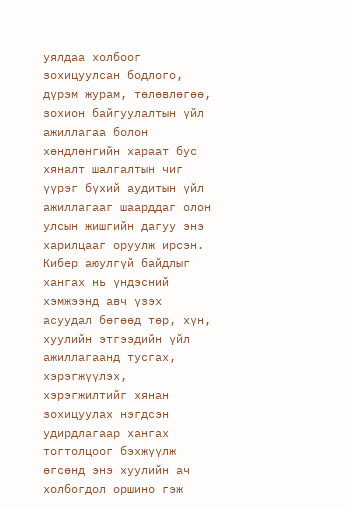уялдаа холбоог зохицуулсан бодлого, дүрэм журам, төлөвлөгөө, зохион байгуулалтын үйл ажиллагаа болон хөндлөнгийн хараат бус хяналт шалгалтын чиг үүрэг бүхий аудитын үйл ажиллагааг шаарддаг олон улсын жишгийн дагуу энэ харилцааг оруулж ирсэн. Кибер аюулгүй байдлыг хангах нь үндэсний хэмжээнд авч үзэх асуудал бөгөөд төр, хүн, хуулийн этгээдийн үйл ажиллагаанд тусгах, хэрэгжүүлэх, хэрэгжилтийг хянан зохицуулах нэгдсэн удирдлагаар хангах тогтолцоог бэхжүүлж өгсөнд энэ хуулийн ач холбогдол оршино гэж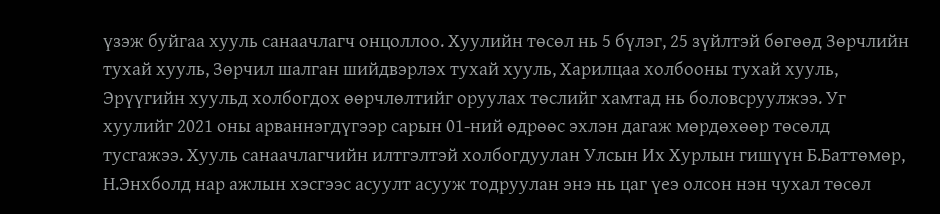үзэж буйгаа хууль санаачлагч онцоллоо. Хуулийн төсөл нь 5 бүлэг, 25 зүйлтэй бөгөөд Зөрчлийн тухай хууль, Зөрчил шалган шийдвэрлэх тухай хууль, Харилцаа холбооны тухай хууль, Эрүүгийн хуульд холбогдох өөрчлөлтийг оруулах төслийг хамтад нь боловсруулжээ. Уг хуулийг 2021 оны арваннэгдүгээр сарын 01-ний өдрөөс эхлэн дагаж мөрдөхөөр төсөлд тусгажээ. Хууль санаачлагчийн илтгэлтэй холбогдуулан Улсын Их Хурлын гишүүн Б.Баттөмөр, Н.Энхболд нар ажлын хэсгээс асуулт асууж тодруулан энэ нь цаг үеэ олсон нэн чухал төсөл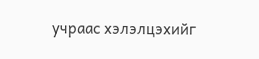учраас хэлэлцэхийг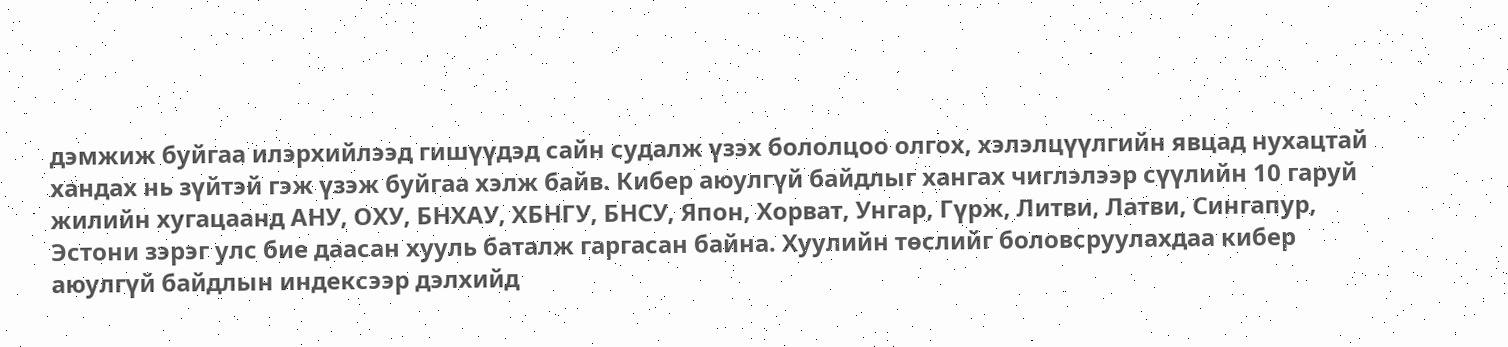дэмжиж буйгаа илэрхийлээд гишүүдэд сайн судалж үзэх бололцоо олгох, хэлэлцүүлгийн явцад нухацтай хандах нь зүйтэй гэж үзэж буйгаа хэлж байв. Кибер аюулгүй байдлыг хангах чиглэлээр сүүлийн 10 гаруй жилийн хугацаанд АНУ, ОХУ, БНХАУ, ХБНГУ, БНСУ, Япон, Хорват, Унгар, Гүрж, Литви, Латви, Сингапур, Эстони зэрэг улс бие даасан хууль баталж гаргасан байна. Хуулийн төслийг боловсруулахдаа кибер аюулгүй байдлын индексээр дэлхийд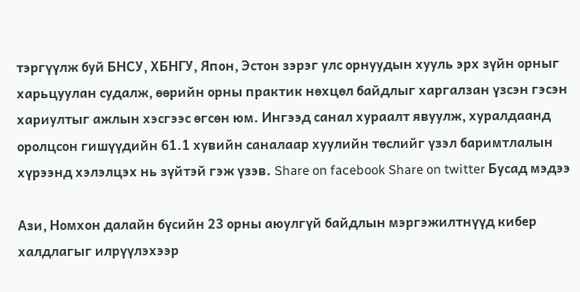тэргүүлж буй БНСУ, ХБНГУ, Япон, Эстон зэрэг улс орнуудын хууль эрх зүйн орныг харьцуулан судалж, өөрийн орны практик нөхцөл байдлыг харгалзан үзсэн гэсэн хариултыг ажлын хэсгээс өгсөн юм. Ингээд санал хураалт явуулж, хуралдаанд оролцсон гишүүдийн 61.1 хувийн саналаар хуулийн төслийг үзэл баримтлалын хүрээнд хэлэлцэх нь зүйтэй гэж үзэв. Share on facebook Share on twitter Бусад мэдээ

Ази, Номхон далайн бүсийн 23 орны аюулгүй байдлын мэргэжилтнүүд кибер халдлагыг илрүүлэхээр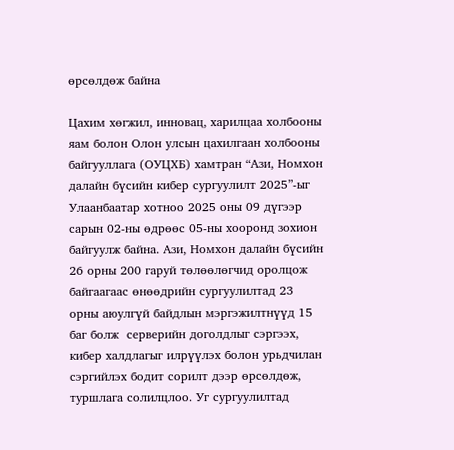өрсөлдөж байна

Цахим хөгжил, инновац, харилцаа холбооны яам болон Олон улсын цахилгаан холбооны байгууллага (ОУЦХБ) хамтран “Ази, Номхон далайн бүсийн кибер сургуулилт 2025”-ыг Улаанбаатар хотноо 2025 оны 09 дүгээр сарын 02-ны өдрөөс 05-ны хооронд зохион байгуулж байна. Ази, Номхон далайн бүсийн 26 орны 200 гаруй төлөөлөгчид оролцож байгаагаас өнөөдрийн сургуулилтад 23 орны аюулгүй байдлын мэргэжилтнүүд 15 баг болж  серверийн доголдлыг сэргээх, кибер халдлагыг илрүүлэх болон урьдчилан сэргийлэх бодит сорилт дээр өрсөлдөж, туршлага солилцлоо. Уг сургуулилтад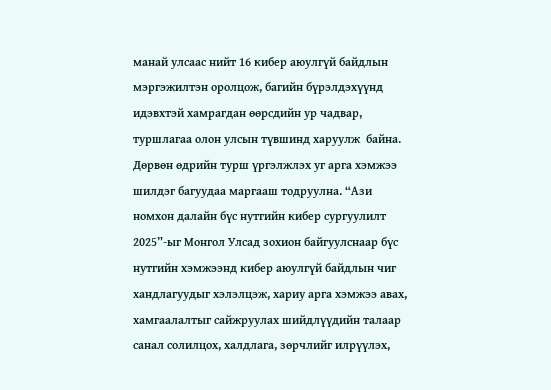манай улсаас нийт 16 кибер аюулгүй байдлын мэргэжилтэн оролцож, багийн бүрэлдэхүүнд идэвхтэй хамрагдан өөрсдийн ур чадвар, туршлагаа олон улсын түвшинд харуулж  байна.   Дөрвөн өдрийн турш үргэлжлэх уг арга хэмжээ шилдэг багуудаа маргааш тодруулна. “Ази номхон далайн бүс нутгийн кибер сургуулилт 2025”-ыг Монгол Улсад зохион байгуулснаар бүс нутгийн хэмжээнд кибер аюулгүй байдлын чиг хандлагуудыг хэлэлцэж, хариу арга хэмжээ авах, хамгаалалтыг сайжруулах шийдлүүдийн талаар санал солилцох, халдлага, зөрчлийг илрүүлэх,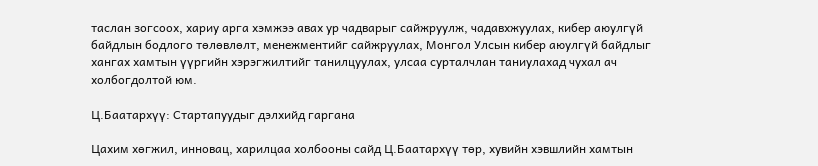таслан зогсоох, хариу арга хэмжээ авах ур чадварыг сайжруулж, чадавхжуулах, кибер аюулгүй байдлын бодлого төлөвлөлт, менежментийг сайжруулах, Монгол Улсын кибер аюулгүй байдлыг хангах хамтын үүргийн хэрэгжилтийг танилцуулах, улсаа сурталчлан таниулахад чухал ач холбогдолтой юм.

Ц.Баатархүү: Стартапуудыг дэлхийд гаргана

Цахим хөгжил, инновац, харилцаа холбооны сайд Ц.Баатархүү төр, хувийн хэвшлийн хамтын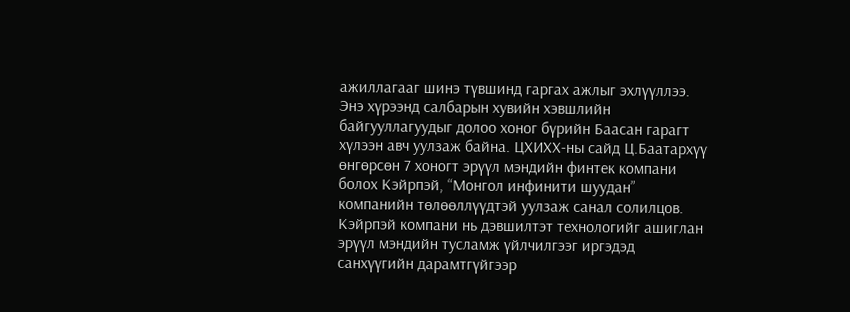ажиллагааг шинэ түвшинд гаргах ажлыг эхлүүллээ. Энэ хүрээнд салбарын хувийн хэвшлийн байгууллагуудыг долоо хоног бүрийн Баасан гарагт хүлээн авч уулзаж байна. ЦХИХХ-ны сайд Ц.Баатархүү өнгөрсөн 7 хоногт эрүүл мэндийн финтек компани болох Кэйрпэй, “Монгол инфинити шуудан” компанийн төлөөллүүдтэй уулзаж санал солилцов. Кэйрпэй компани нь дэвшилтэт технологийг ашиглан эрүүл мэндийн тусламж үйлчилгээг иргэдэд санхүүгийн дарамтгүйгээр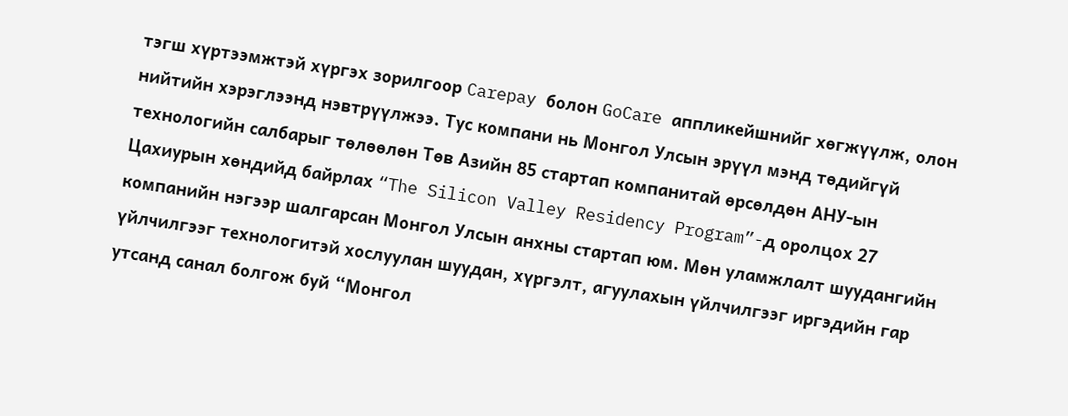тэгш хүртээмжтэй хүргэх зорилгоор Carepay болон GoCare аппликейшнийг хөгжүүлж, олон нийтийн хэрэглээнд нэвтрүүлжээ. Тус компани нь Монгол Улсын эрүүл мэнд төдийгүй технологийн салбарыг төлөөлөн Төв Азийн 85 стартап компанитай өрсөлдөн АНУ-ын Цахиурын хөндийд байрлах “The Silicon Valley Residency Program”-д оролцох 27 компанийн нэгээр шалгарсан Монгол Улсын анхны стартап юм. Мөн уламжлалт шуудангийн үйлчилгээг технологитэй хослуулан шуудан, хүргэлт, агуулахын үйлчилгээг иргэдийн гар утсанд санал болгож буй “Монгол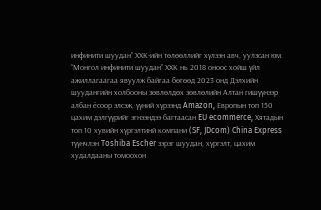инфинити шуудан” ХХК-ийн төлөөллийг хүлээн авч, уулзсан юм. “Монгол инфинити шуудан” ХХК нь 2018 оноос хойш үйл ажиллагаагаа явуулж байгаа бөгөөд 2023 онд Дэлхийн шуудангийн холбооны зөвлөлдөх зөвлөлийн Алтан гишүүнээр албан ёсоор элсэж, үүний хүрээнд Amazon, Европын топ 150 цахим дэлгүүрийг эгнээндээ багтаасан EU ecommerce, Хятадын топ 10 хувийн хүргэлтинй компани (SF, JDcom) China Express түүнчлэн Toshiba Escher зэрэг шуудан, хүргэлт, цахим худалдааны томоохон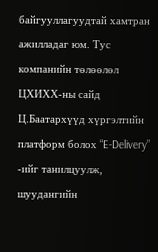байгууллагуудтай хамтран ажилладаг юм. Тус компанийн төлөөлөл ЦХИХХ-ны сайд Ц.Баатархүүд хүргэлтийн платформ болох “E-Delivery” -ийг танилцуулж, шуудангийн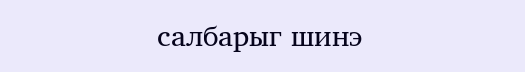салбарыг шинэ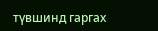түвшинд гаргах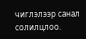чиглэлээр санал солилцлоо.